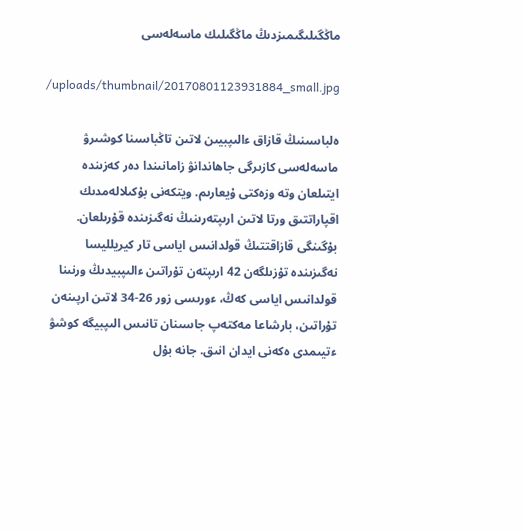ماڭگىلىگىمىزدىڭ ماڭگىلىك ماسەلەسى

/uploads/thumbnail/20170801123931884_small.jpg

ەلباسىنىڭ قازاق ءالىپبيىن لاتىن تاڭباسىنا كوشىرۋ ماسەلەسى كازىرگى جاھاندانۋ زامانىندا دەر كەزىندە ايتىلعان وتە وزەكتى ۇيعارىم. ويتكەنى بۇكىلالەمدىك اقپاراتتىق ورتا لاتىن ارىپتەرىنىڭ نەگىزىندە قۇرىلعان. بۇگىنگى قازاقتتىڭ قولدانىس اياسى تار كيريلليسا نەگىزىندە تۇزىلگەن 42 ارىپتەن تۇراتىن ءالىپبيدىڭ ورنىنا قولدانىس اياسى كەڭ، ءورىسى زور 26-34 لاتىن ارپىنەن تۇراتىن، بارشاعا مەكتەپ جاسىنان تانىس الىپبيگە كوشۋ ءتيىمدى ەكەنى ايدان انىق. جانە بۇل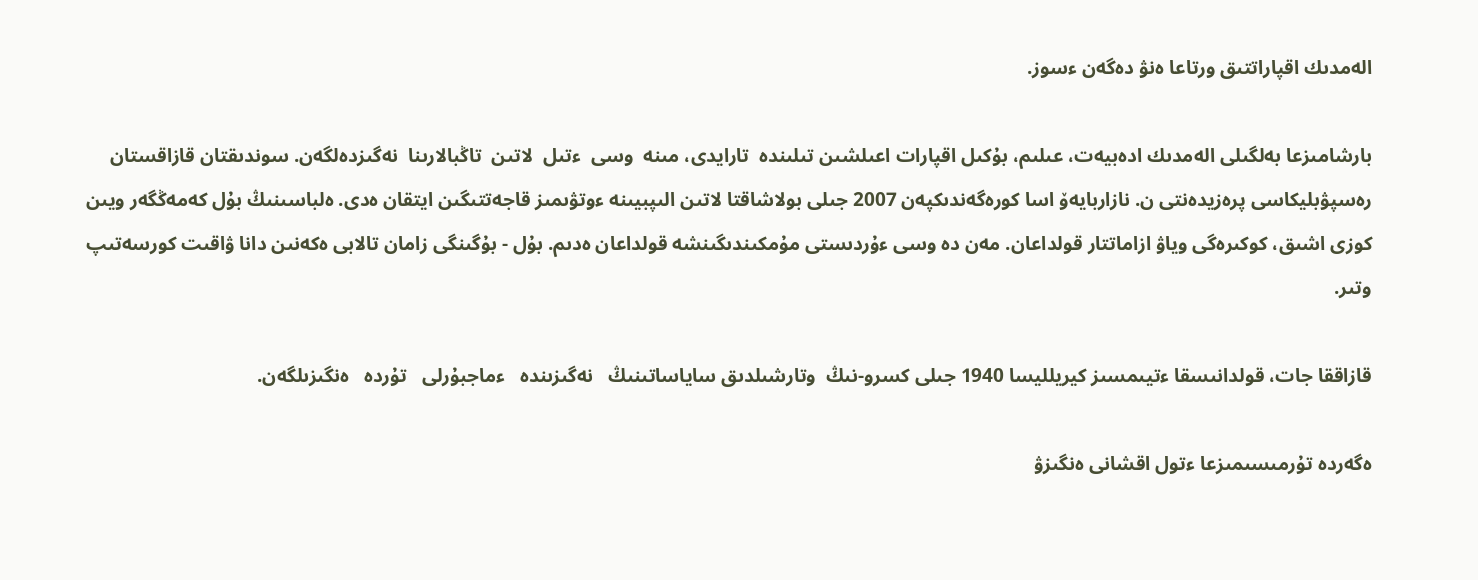الەمدىك اقپاراتتىق ورتاعا ەنۋ دەگەن ءسوز.

بارشامىزعا بەلگىلى الەمدىك ادەبيەت، عىلىم، بۇكىل اقپارات اعىلشىن تىلىندە  تارايدى، مىنە  وسى  ءتىل  لاتىن  تاڭبالارىنا  نەگىزدەلگەن. سوندىقتان قازاقستان رەسپۋبليكاسى پرەزيدەنتى ن. نازاربايەۆ اسا كورەگەندىكپەن 2007 جىلى بولاشاقتا لاتىن الىپبيىنە ءوتۋىمىز قاجەتتىگىن ايتقان ەدى. ەلباسىنىڭ بۇل كەمەڭگەر ويىن كوزى اشىق، كوكىرەگى وياۋ ازاماتتار قولداعان. مەن دە وسى ءۇردىستى مۇمكىندىگىنشە قولداعان ەدىم. بۇل - بۇگىنگى زامان تالابى ەكەنىن دانا ۋاقىت كورسەتىپ وتىر.

قازاققا جات، قولدانىسقا ءتيىمسىز كيريلليسا 1940 جىلى كسرو-نىڭ  وتارشىلدىق ساياساتىنىڭ   نەگىزىندە   ءماجبۇرلى   تۇردە   ەنگىزىلگەن.

ەگەردە تۇرمىسىمىزعا ءتول اقشانى ەنگىزۋ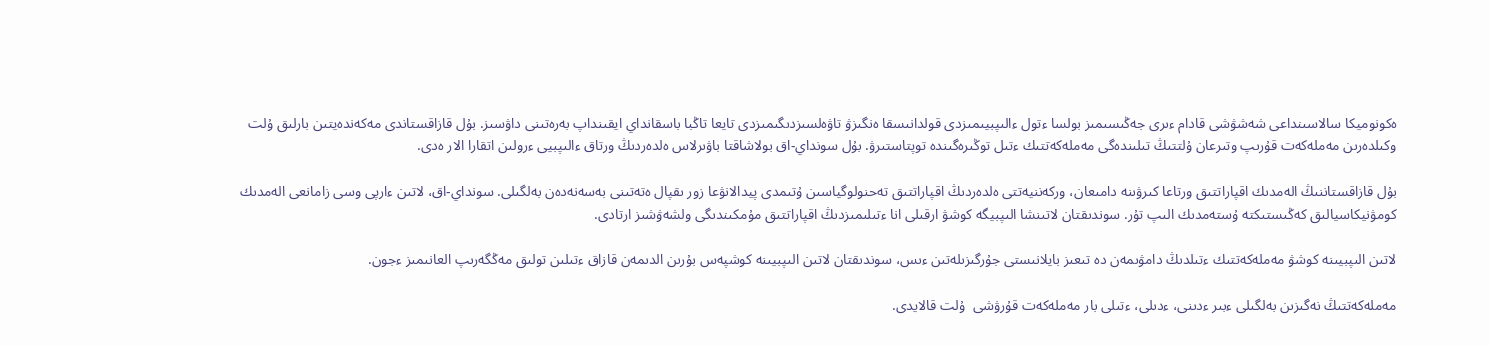ەكونوميكا سالاسىنداعى شەشۋشى قادام ءىرى جەڭىسىمىز بولسا ءتول ءالىپبيىمىزدى قولدانىسقا ەنگىزۋ تاۋەلسىزدىگىمىزدى تايعا تاڭبا باسقانداي ايقىنداپ بەرەتىنى داۋسىز. بۇل قازاقستاندى مەكەندەيتىن بارلىق ۇلت وكىلدەرىن مەملەكەت قۇرىپ وتىرعان ۇلتتىڭ تىلىندەگى مەملەكەتتىك ءتىل توڭىرەگىندە توپتاستىرۋ. بۇل سونداي-اق بولاشاقتا باۋىرلاس ەلدەردىڭ ورتاق ءالىپبيى ءرولىن اتقارا الار ەدى.

بۇل قازاقستاننىڭ الەمدىك اقپاراتتىق ورتاعا كىرۋىنە دامىعان، وركەننيەتتى ەلدەردىڭ اقپاراتتىق تەحنولوگياسىن ۇتىمدى پيدالانۋعا زور ىقپال ەتەتىنى بەسەنەدەن بەلگىلى. سونداي-اق، لاتىن ءارپى وسى زامانعى الەمدىك كومۋنيكاسيالىق كەڭىستىكتە ۇستەمدىك الىپ تۇر. سوندىقتان لاتىنشا الىپبيگە كوشۋ ارقىلى انا ءتىلىمىزدىڭ اقپاراتتىق مۇمكىندىگى ولشەۋشىز ارتادى.

لاتىن الىپبيىنە كوشۋ مەملەكەتتىك ءتىلدىڭ دامۋىمەن دە تىعىز بايلانىستى جۇرگىزىلەتىن ءىس، سوندىقتان لاتىن الىپبيىنە كوشپەس بۇرىن الدىمەن قازاق ءتىلىن تولىق مەڭگەرىپ العانىمىز ءجون.

مەملەكەتتىڭ نەگىزىن بەلگىلى ءبىر ءدىنى، ءدىلى، ءتىلى بار مەملەكەت قۇرۋشى  ۇلت قالايدى.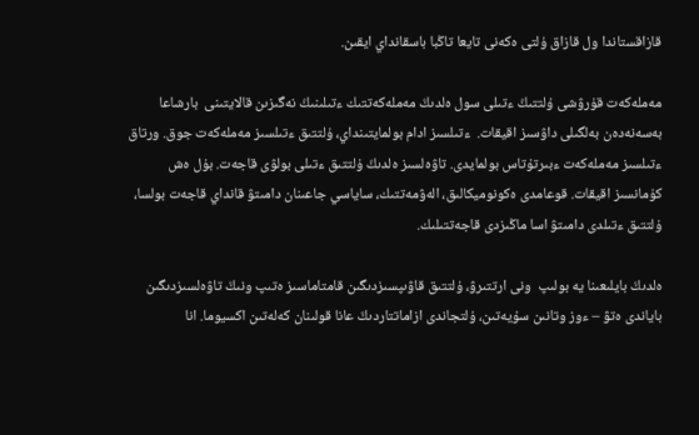قازاقستاندا ول قازاق ۇلتى ەكەنى تايعا تاڭبا باسقانداي ايقىن.

مەملەكەت قۇرۋشى ۇلتتىڭ ءتىلى سول ەلدىڭ مەملەكەتتىك ءتىلىنىڭ نەگىزىن قالايتىنى  بارشاعا  بەسەنەدەن بەلگىلى داۋسىز اقيقات.  ءتىلسىز ادام بولمايتىنداي، ۇلتتىق ءتىلسىز مەملەكەت جوق. ورتاق ءتىلسىز مەملەكەت ءبىرتۇتاس بولمايدى. تاۋەلسىز ەلدىڭ ۇلتتىق ءتىلى بولۋى قاجەت. بۇل ەش كۇمانسىز اقيقات. قوعامدى ەكونوميكالىق، الەۋمەتتىك، ساياسي جاعىنان دامىتۋ قانداي قاجەت بولسا، ۇلتتىق ءتىلدى دامىتۋ اسا ماڭىزدى قاجەتتىلىك.

ەلدىڭ بايلىعىنا يە بولىپ  ونى ارتتىرۋ، ۇلتتىق قاۋىپسىزدىگىن قامتاماسىز ەتىپ ونىڭ تاۋەلسىزدىگىن باياندى ەتۋ – ءوز وتانىن سۇيەتىن، ۇلتجاندى ازاماتتاردىڭ عانا قولىنان كەلەتىن اكسيوما. انا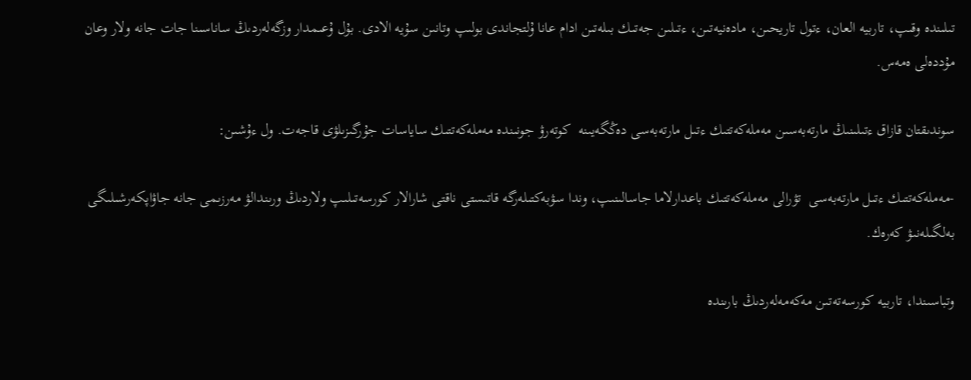تىلىندە وقىپ، تاربيە العان، ءتول تاريحىن، مادەنيەتىن، ءتىلىن جەتىك بىلەتىن ادام عانا ۇلتجاندى بولىپ وتانىن سۇيە الادى. بۇل ۇعىمدار وزگەلەردىڭ ساناسىنا جات جانە ولار وعان مۇددەلى ەمەس.

سوندىقتان قازاق ءتىلىنىڭ مارتەبەسىن مەملەكەتتىك ءتىل مارتەبەسى دەڭگەيىنە  كوتەرۋ جونىندە مەملەكەتتىك ساياسات جۇرگىزىلۋى قاجەت. ول ءۇشىن:

-مەملەكەتتىك ءتىل مارتەبەسى  تۋرالى مەملەكەتتىك باعدارلاما جاسالىنىپ، وندا سۋبەكتىلەرگە قاتىستى ناقتى شارالار كورسەتىلىپ ولاردىڭ ورىندالۋ مەرزىمى جانە جاۋاپكەرشىلىگى بەلگىلەنىۋ كەرەك.

وتباسىندا، تاربيە كورسەتەتىن مەكەمەلەردىڭ بارىندە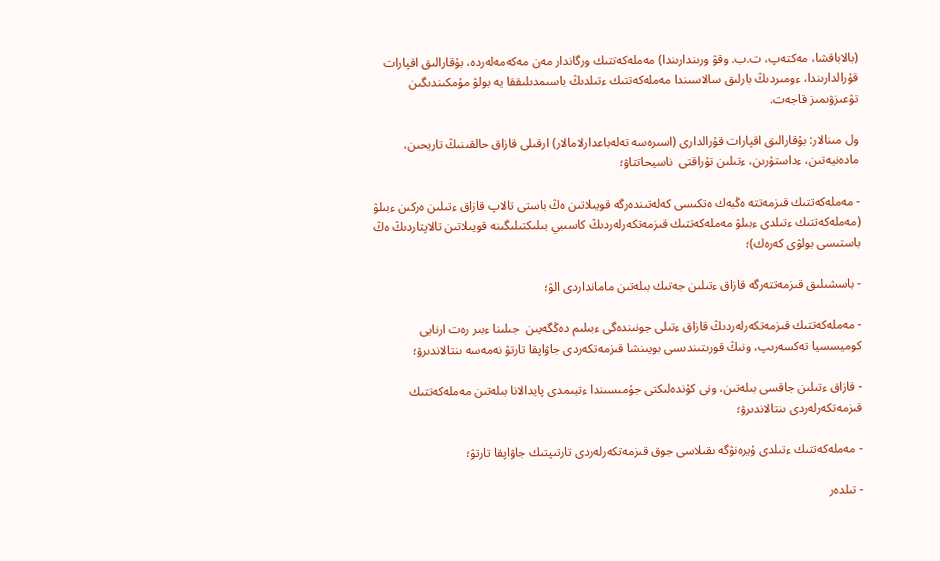(بالاباقشا، مەكتەپ، ت.ب. وقۋ ورىندارىندا) مەملەكەتتىك ورگاندار مەن مەكەمەلەردە، بۇقارالىق اقپارات قۇرالدارىندا، ءومىردىڭ بارلىق سالاسىندا مەملەكەتتىك ءتىلدىڭ باسىمدىلىققا يە بولۋ مۇمكىندىگىن تۋعىزۋىمىز قاجەت.

ول مىنالار: بۇقارالىق اقپارات قۇرالدارى (اسىرەسە تەلەباعدارلامالار) ارقىلى قازاق حالقىنىڭ تاريحىن، مادەنيەتىن، ءداستۇرىن، ءتىلىن تۇراقتى  ناسيحاتتاۋ؛

- مەملەكەتتىك قىزمەتتە ەڭبەك ەتكىسى كەلەتىندەرگە قويىلاتىن ەڭ باستى تالاپ قازاق ءتىلىن ەركىن ءبىلۋ (مەملەكەتتىك ءتىلدى ءبىلۋ مەملەكەتتىك قىزمەتكەرلەردىڭ كاسىبي بىلىكتىلىگىنە قويىلاتىن تالاپتاردىڭ ەڭ باستىسى بولۋى كەرەك)؛

- باسشىلىق قىزمەتتەرگە قازاق ءتىلىن جەتىك بىلەتىن مامانداردى الۋ؛

- مەملەكەتتىك قىزمەتكەرلەردىڭ قازاق ءتىلى جونىندەگى ءبىلىم دەڭگەيىن  جىلىنا ءبىر رەت ارنايى كوميسسيا تەكسەرىپ، ونىڭ قورىتىندىسى بويىنشا قىزمەتكەردى جاۋاپقا تارتۋ نەمەسە ىنتالاندىرۋ؛

- قازاق ءتىلىن جاقسى بىلەتىن، ونى كۇندەلىكتى جۇمىسىندا ءتيىمدى پايدالانا بىلەتىن مەملەكەتتىك قىزمەتكەرلەردى ىنتالاندىرۋ؛

- مەملەكەتتىك ءتىلدى ۇيرەنۋگە ىقىلاسى جوق قىزمەتكەرلەردى تارتىپتىك جاۋاپقا تارتۋ؛

- تىلدەر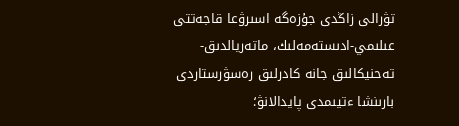تۋرالى زاڭدى جۇزەگە اسىرۋعا قاجەتتى عىلىمي-ادىستەمەلىك، ماتەريالدىق-تەحنيكالىق جانە كادرلىق رەسۋرستاردى بارىنشا ءتيىمدى پايدالانۋ؛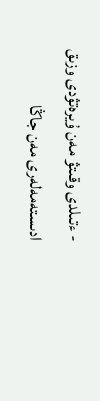- ءتىلدى وقىتۋ مەن ۇيرەتۋدى وزىق ادىستەمەلەرى مەن جاڭا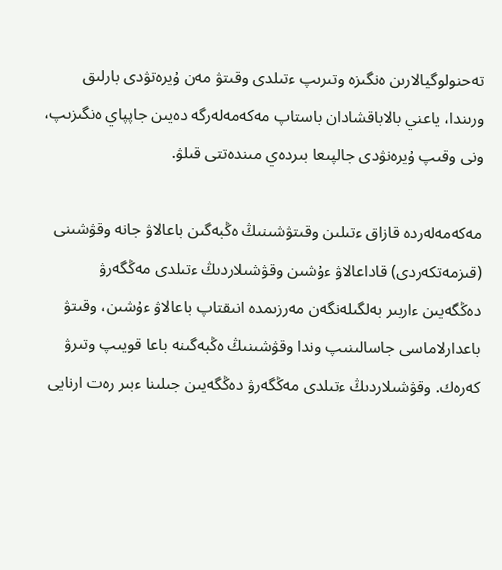تەحنولوگيالارىن ەنگىزە وتىرىپ ءتىلدى وقىتۋ مەن ۇيرەتۋدى بارلىق ورىندا، ياعني بالاباقشادان باستاپ مەكەمەلەرگە دەيىن جاپپاي ەنگىزىپ، ونى وقىپ ۇيرەنۋدى جالپىعا بىردەي مىندەتتى قىلۋ.

مەكەمەلەردە قازاق ءتىلىن وقىتۋشىنىڭ ەڭبەگىن باعالاۋ جانە وقۋشىنى (قىزمەتكەردى) قاداعالاۋ ءۇشىن وقۋشىلاردىڭ ءتىلدى مەڭگەرۋ دەڭگەيىن ءاربىر بەلگىلەنگەن مەرزىمدە انىقتاپ باعالاۋ ءۇشىن، وقىتۋ باعدارلاماسى جاسالىنىپ وندا وقۋشىنىڭ ەڭبەگىنە باعا قويىپ وتىرۋ كەرەك. وقۋشىلاردىڭ ءتىلدى مەڭگەرۋ دەڭگەيىن جىلىنا ءبىر رەت ارنايى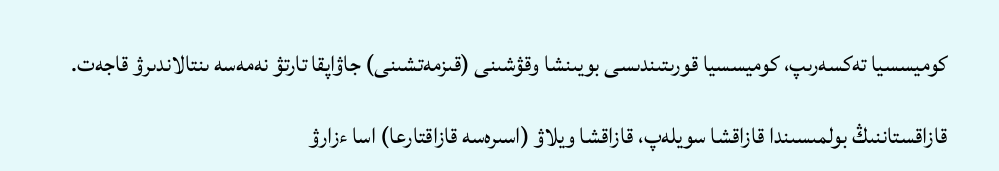كوميسسيا تەكسەرىپ، كوميسسيا قورىتىندىسى بويىنشا وقۋشىنى (قىزمەتشىنى) جاۋاپقا تارتۋ نەمەسە ىنتالاندىرۋ قاجەت.

قازاقستاننىڭ بولمىسىندا قازاقشا سويلەپ، قازاقشا ويلاۋ (اسىرەسە قازاقتارعا) اسا ءزارۋ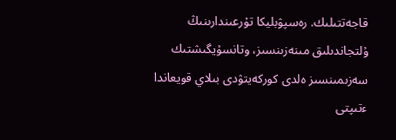قاجەتتىلىك. رەسپۋبليكا تۇرعىندارىنىڭ ۇلتجاندىلىق مىنەزىنسىز، وتانسۇيگىشتىك سەزىمىنسىز ەلدى كوركەيتۋدى بىلاي قويعاندا ءتىپتى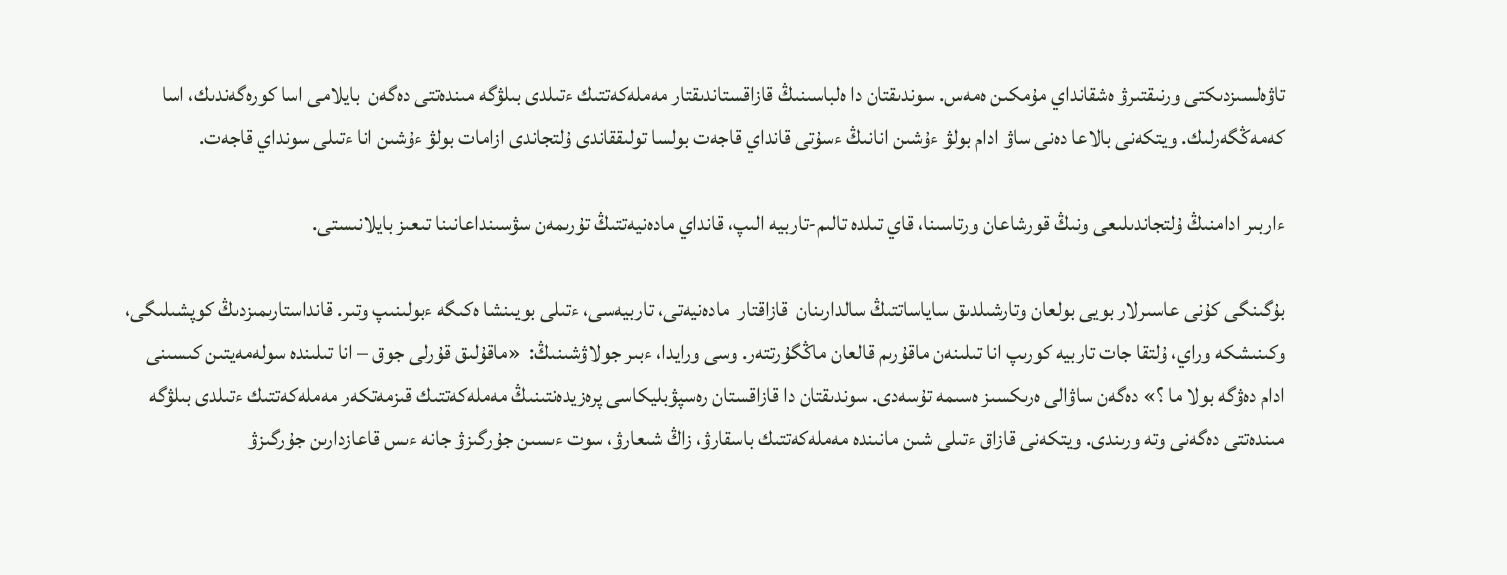تاۋەلسىزدىكتى ورنىقتىرۋ ەشقانداي مۇمكىن ەمەس. سوندىقتان دا ەلباسىنىڭ قازاقستاندىقتار مەملەكەتتىك ءتىلدى بىلۋگە مىندەتتى دەگەن  بايلامى اسا كورەگەندىك، اسا كەمەڭگەرلىك. ويتكەنى بالاعا دەنى ساۋ ادام بولۋ ءۇشىن انانىڭ ءسۇتى قانداي قاجەت بولسا تولىققاندى ۇلتجاندى ازامات بولۋ ءۇشىن انا ءتىلى سونداي قاجەت.

ءاربىر ادامنىڭ ۇلتجاندىلىعى ونىڭ قورشاعان ورتاسىنا، قاي تىلدە تالىم-تاربيە الىپ، قانداي مادەنيەتتىڭ تۇرىمەن سۋسىنداعانىنا تىعىز بايلانىستى.

بۇگىنگى كۇنى عاسىرلار بويى بولعان وتارشىلدىق ساياساتتىڭ سالدارىنان  قازاقتار  مادەنيەتى، تاربيەسى، ءتىلى بويىنشا ەكىگە ءبولىنىپ وتىر. قانداستارىمىزدىڭ كوپشىلىگى، وكىنىشكە وراي، ۇلتقا جات تاربيە كورىپ انا تىلىنەن ماقۇرىم قالعان ماڭگۇرتتەر. وسى ورايدا، ءبىر جولاۋشىنىڭ:  «ماقۇلىق قۇرلى جوق – انا تىلىندە سولەمەيتىن كىسىنى ادام دەۋگە بولا ما ؟» دەگەن ساۋالى ەرىكسىز ەسىمە تۇسەدى. سوندىقتان دا قازاقستان رەسپۋبليكاسى پرەزيدەنتىنىڭ مەملەكەتتىك قىزمەتكەر مەملەكەتتىك ءتىلدى بىلۋگە مىندەتتى دەگەنى وتە ورىندى. ويتكەنى قازاق ءتىلى شىن مانىندە مەملەكەتتىك باسقارۋ، زاڭ شىعارۋ، سوت ءىسىن جۇرگىزۋ جانە ءىس قاعازدارىن جۇرگىزۋ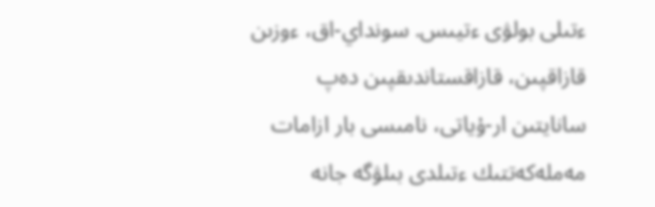ءتىلى بولۋى ءتيىس. سونداي-اق، ءوزىن قازاقپىن، قازاقستاندىقپىن دەپ سانايتىن ار-ۇياتى، نامىسى بار ازامات مەملەكەتتىك ءتىلدى بىلۋگە جانە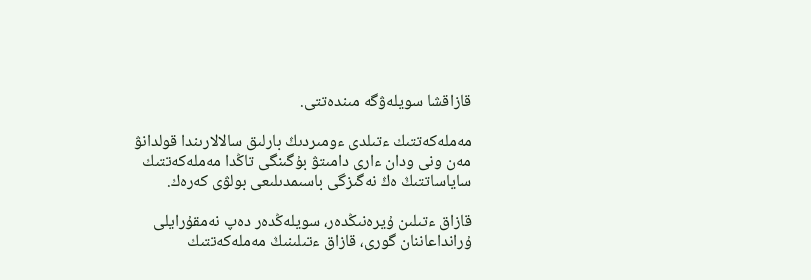قازاقشا سويلەۋگە مىندەتتى.

مەملەكەتتىك ءتىلدى ءومىردىڭ بارلىق سالالارىندا قولدانۋ مەن ونى ودان ءارى دامىتۋ بۇگىنگى تاڭدا مەملەكەتتىك ساياساتتىڭ ەڭ نەگىزگى باسىمدىلىعى بولۋى كەرەك.

قازاق ءتىلىن ۇيرەنىڭدەر، سويلەڭدەر دەپ نەمقۇرايلى ۇرانداعاننان گورى، قازاق ءتىلىنىڭ مەملەكەتتىك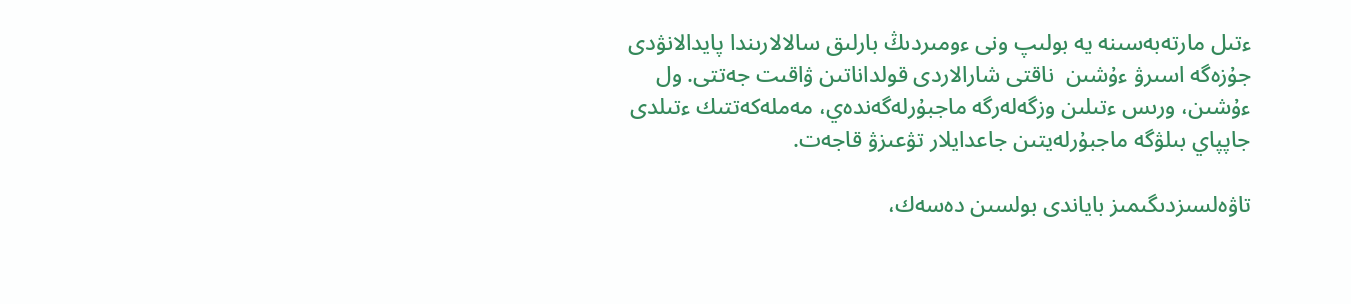ءتىل مارتەبەسىنە يە بولىپ ونى ءومىردىڭ بارلىق سالالارىندا پايدالانۋدى جۇزەگە اسىرۋ ءۇشىن  ناقتى شارالاردى قولداناتىن ۋاقىت جەتتى. ول ءۇشىن، ورىس ءتىلىن وزگەلەرگە ماجبۇرلەگەندەي، مەملەكەتتىك ءتىلدى جاپپاي بىلۋگە ماجبۇرلەيتىن جاعدايلار تۋعىزۋ قاجەت.

تاۋەلسىزدىگىمىز باياندى بولسىن دەسەك،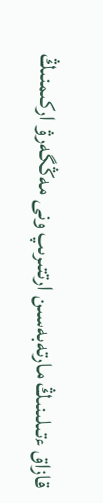قازاق ءتىلىنىڭ مارتەبەسىن ارتتىرىپ ونى مەڭگەرۋ اركىمنىڭ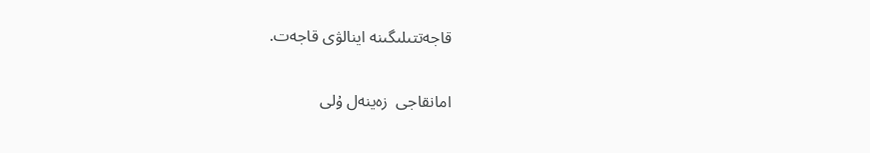قاجەتتىلىگىنە اينالۋى قاجەت.

امانقاجى  زەينەل ۇلى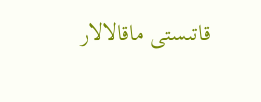قاتىستى ماقالالار